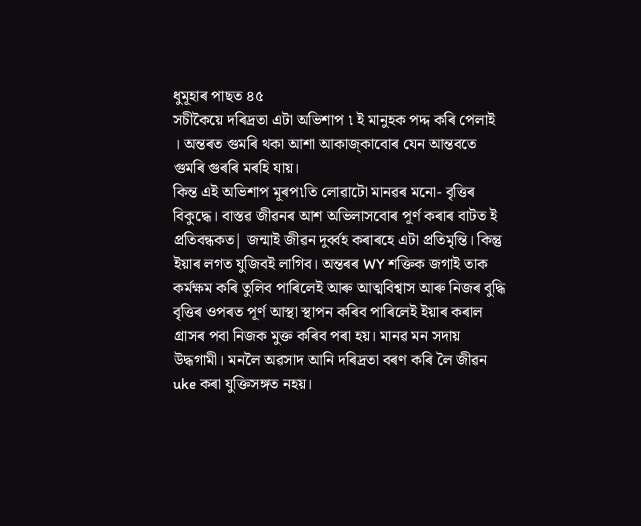ধুমূহাৰ পাছত ৪৫
সচীকৈয়ে দৰিদ্রতা এটা অভিশাপ ৷ ই মানুহক পদ্দ কৰি পেলাই । অন্তৰত গুমৰি থকা আশা আকাজ্কাবোৰ যেন আন্তবতে গুমৰি গুৰৰি মৰহি যায়।
কিন্ত এই অভিশাপ মূৰপ৷তি লোৱাটো মানৱৰ মনো- বৃত্তিৰ বিকুদ্ধে। বাস্তৱ জীৱনৰ আশ অভিলাসবোৰ পূৰ্ণ কৰাৰ বাটত ই প্রতিবন্ধকত| জন্মাই জীৱন দুৰ্ব্বহ কৰাৰহে এটা প্রতিমৃন্তি। কিন্তু ইয়াৰ লগত যুজিবই লাগিব। অন্তৰৰ WY শক্তিক জগাই তাক কর্মক্ষম কৰি তুলিব পাৰিলেই আৰু আত্মবিশ্বাস আৰু নিজৰ বুদ্ধি বৃত্তিৰ ওপৰত পূর্ণ আস্থা স্থাপন কৰিব পাৰিলেই ইয়াৰ কৰাল গ্রাসৰ পবা নিজক মুক্ত কৰিব পৰা হয়। মানৱ মন সদায় উদ্ধগামী। মনলৈ অৱসাদ আনি দৰিদ্ৰতা বৰণ কৰি লৈ জীৱন uke কৰা যুক্তিসঙ্গত নহয়।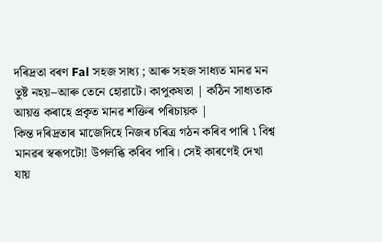দৰিদ্ৰতা বৰণ Fal সহজ সাধ্য ; আৰু সহজ সাধ্যত মানৱ মন তুষ্ট নহয়--আৰু তেনে হোরাটে। কাপুকষতা | কঠিন সাধ্যতাক আয়ত্ত কৰাহে প্রকৃত মানৱ শক্তিৰ পৰিচায়ক |
কিন্ত দৰিদ্ৰতাৰ মাজেদিহে নিজৰ চৰিত্ৰ গঠন কৰিব পাৰি ৷ বিশ্ব মানৱৰ স্বৰূপটো! উপলব্ধি কৰিব পাৰি। সেই কাৰণেই দেখা যায়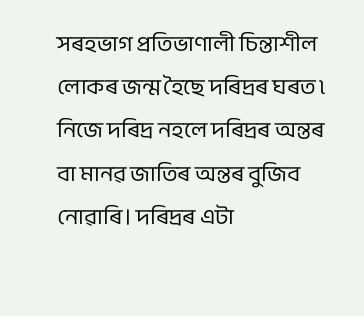সৰহভাগ প্রতিভাণালী চিন্তাশীল লোকৰ জন্ম হৈছে দৰিদ্ৰৰ ঘৰত ৷ নিজে দৰিদ্ৰ নহলে দৰিদ্ৰৰ অন্তৰ বা মানৱ জাতিৰ অন্তৰ বুজিব নোৱাৰি। দৰিদ্ৰৰ এটা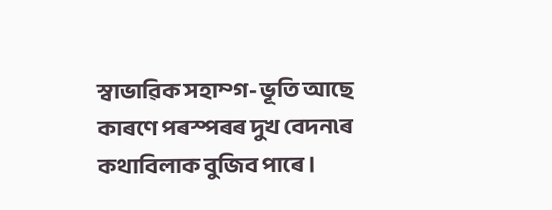স্বাভাৱিক সহাম্গ- ভূতি আছে কাৰণে পৰস্পৰৰ দুখ বেদন৷ৰ কথাবিলাক বুজিব পাৰে।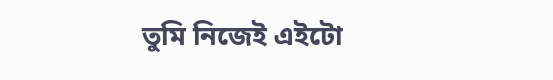তুমি নিজেই এইটো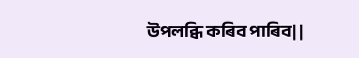উপলব্ধি কৰিব পাৰিব| |